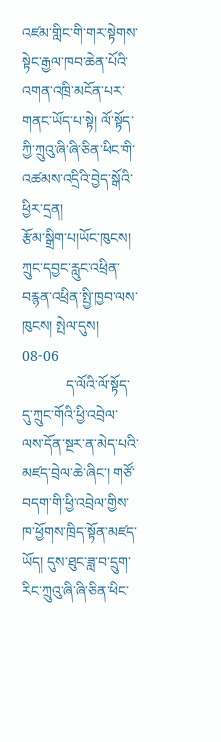འཛམ་གླིང་གི་གར་སྟེགས་སྟེང་རྒྱལ་ཁབ་ཆེན་པོའི་འགན་འཁྲི་མངོན་པར་གནང་ཡོད་པ་སྟེ། ལོ་སྟོད་ཀྱི་ཀྲུའུ་ཞི་ཞི་ཅིན་ཕིང་གི་འཚམས་འདྲིའི་བྱེད་སྒོའི་ཕྱིར་དྲན།
རྩོམ་སྒྲིག་པ།ཡོང་ཁུངས། ཀྲུང་དབྱང་རླུང་འཕྲིན་བརྙན་འཕྲིན་སྤྱི་ཁྱབ་ལས་ཁུངས། སྤེལ་དུས། 08-06
            ད་ལོའི་ལོ་སྟོད་དུ་ཀྲུང་གོའི་ཕྱི་འབྲེལ་ལས་དོན་སྔར་ན་མེད་པའི་མཛད་བྲེལ་ཆེ་ཞིང་། གཙོ་བདག་གི་ཕྱི་འབྲེལ་གྱིས་ཁ་ཕྱོགས་ཁྲིད་སྟོན་མཛད་ཡོད། དུས་ཐུང་ཟླ་བ་དྲུག་རིང་ཀྲུའུ་ཞི་ཞི་ཅིན་ཕིང་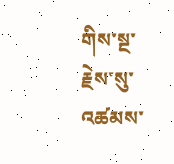གིས་སྔ་རྗེས་སུ་འཚམས་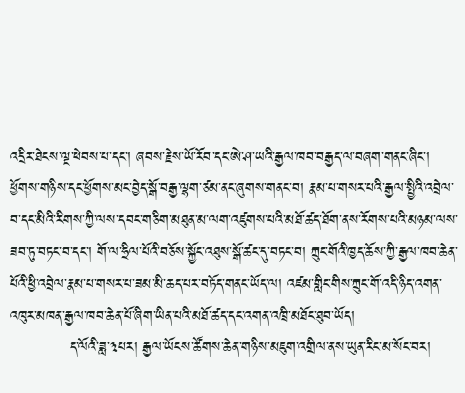འདྲིར་ཐེངས་ལྔ་ཕེབས་པ་དང་། ཞབས་རྗེས་ཡོ་རོབ་དང་ཨེ་ཤ་ཡའི་རྒྱལ་ཁབ་བརྒྱད་ལ་བཞག་གནང་ཞིང་། ཕྱོགས་གཉིས་དང་ཕྱོགས་མང་བྱེད་སྒོ་བརྒྱ་ལྷག་ཙམ་ནང་ཞུགས་གནང་བ། རྣམ་པ་གསར་པའི་རྒྱལ་སྤྱིའི་འབྲེལ་བ་དང་མིའི་རིགས་ཀྱི་ལས་དབང་གཅིག་མཐུན་མ་ལག་འཛུགས་པའི་མཐོ་ཚད་ཐོག་ནས་རོགས་པའི་མཉམ་ལས་ཟབ་ཏུ་བཏང་བ་དང་། གོ་ལ་ཧྲིལ་པོའི་བཅོས་སྐྱོང་འཐུས་སྒོ་ཚང་དུ་བཏང་བ། ཀྲུང་གོའི་ཁྱད་ཆོས་ཀྱི་རྒྱལ་ཁབ་ཆེན་པོའི་ཕྱི་འབྲེལ་རྣམ་པ་གསར་པ་ཟམ་མི་ཆད་པར་བཏོད་གནང་ཡོད་ལ། འཛམ་གླིང་གིས་ཀྲུང་གོ་འདི་ཉིད་འགན་འཁུར་མཁན་རྒྱལ་ཁབ་ཆེན་པོ་ཞིག་ཡིན་པའི་མཐོ་ཚད་དང་འགན་འཁྲི་མཐོང་ཐུབ་ཡོད།
            ད་ལོའི་ཟླ་༣པར། རྒྱལ་ཡོངས་ཚོགས་ཆེན་གཉིས་མཇུག་འགྲིལ་ནས་ཡུན་རིང་མ་སོང་བར།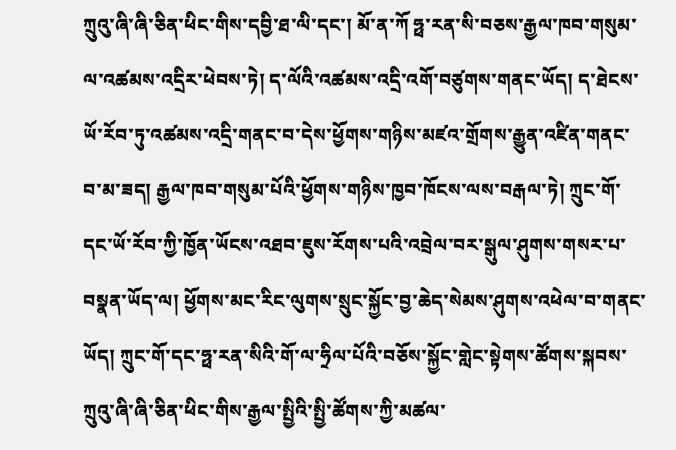ཀྲུའུ་ཞི་ཞི་ཅིན་ཕིང་གིས་དབྱི་ཐ་ལི་དང་། མོ་ན་ཀོ ཧྥ་རན་སི་བཅས་རྒྱལ་ཁབ་གསུམ་ལ་འཚམས་འདྲིར་ཕེབས་ཏེ། ད་ལོའི་འཚམས་འདྲི་འགོ་བཙུགས་གནང་ཡོད། ད་ཐེངས་ཡོ་རོབ་ཏུ་འཚམས་འདྲི་གནང་བ་དེས་ཕྱོགས་གཉིས་མཛའ་གྲོགས་རྒྱུན་འཛིན་གནང་བ་མ་ཟད། རྒྱལ་ཁབ་གསུམ་པོའི་ཕྱོགས་གཉིས་ཁྱབ་ཁོངས་ལས་བརྒལ་ཏེ། ཀྲུང་གོ་དང་ཡོ་རོབ་ཀྱི་ཁྱོན་ཡོངས་འཐབ་ཇུས་རོགས་པའི་འབྲེལ་བར་སྒུལ་ཤུགས་གསར་པ་བསྣན་ཡོད་ལ། ཕྱོགས་མང་རིང་ལུགས་སྲུང་སྐྱོང་བྱ་ཆེད་སེམས་ཤུགས་འཕེལ་བ་གནང་ཡོད། ཀྲུང་གོ་དང་ཧྥ་རན་སིའི་གོ་ལ་ཧྲིལ་པོའི་བཅོས་སྐྱོང་གླེང་སྟེགས་ཚོགས་སྐབས་ཀྲུའུ་ཞི་ཞི་ཅིན་ཕིང་གིས་རྒྱལ་སྤྱིའི་སྤྱི་ཚོགས་ཀྱི་མཚལ་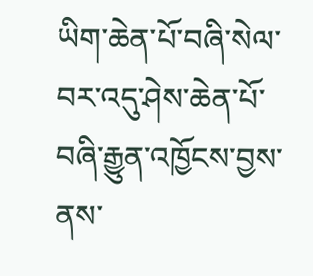ཡིག་ཆེན་པོ་བཞི་སེལ་བར་འདུ་ཤེས་ཆེན་པོ་བཞི་རྒྱུན་འཁྱོངས་བྱས་ནས་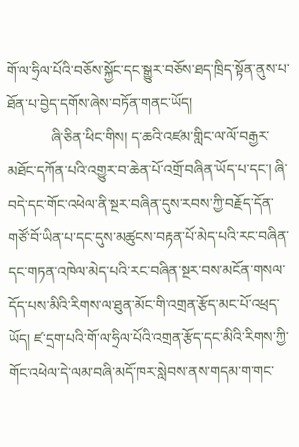གོ་ལ་ཧྲིལ་པོའི་བཅོས་སྐྱོང་དང་སྒྱུར་བཅོས་ཐད་ཁྲིད་སྟོན་ནུས་པ་ཐོན་པ་བྱེད་དགོས་ཞེས་བཏོན་གནང་ཡོད།
            ཞི་ཅིན་ཕིང་གིས། ད་ཆའི་འཛམ་གླིང་ལ་ལོ་བརྒྱར་མཐོང་དཀོན་པའི་འགྱུར་བ་ཆེན་པོ་འགྲོ་བཞིན་ཡོད་པ་དང་། ཞི་བདེ་དང་གོང་འཕེལ་ནི་སྔར་བཞིན་དུས་རབས་ཀྱི་བརྗོད་དོན་གཙོ་བོ་ཡིན་པ་དང་དུས་མཚུངས་བརྟན་པོ་མེད་པའི་རང་བཞིན་དང་གཏན་འཁེལ་མེད་པའི་རང་བཞིན་སྔར་བས་མངོན་གསལ་དོད་པས་མིའི་རིགས་ལ་ཐུན་མོང་གི་འགྲན་རྩོད་མང་པོ་འཕྲད་ཡོད། ཛ་དྲག་པའི་གོ་ལ་ཧྲིལ་པོའི་འགྲན་རྩོད་དང་མིའི་རིགས་ཀྱི་གོང་འཕེལ་དེ་ལམ་བཞི་མདོ་ཁར་སླེབས་ནས་གདམ་ག་གང་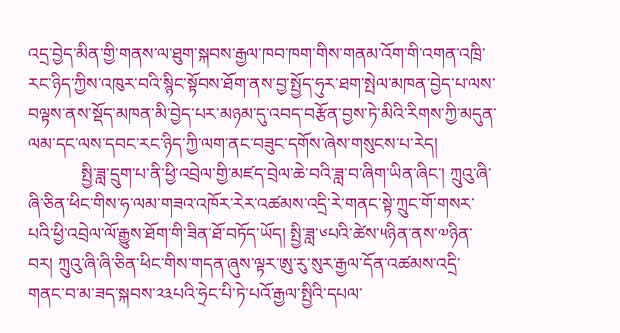འདྲ་བྱེད་མིན་གྱི་གནས་ལ་ཐུག་སྐབས་རྒྱལ་ཁབ་ཁག་གིས་གནམ་འོག་གི་འགན་འཁྲི་རང་ཉིད་ཀྱིས་འཁུར་བའི་སྙིང་སྟོབས་ཐོག་ནས་བྱ་སྤྱོད་ཧུར་ཐག་སྤེལ་མཁན་བྱེད་པ་ལས་བལྟས་ནས་སྡོད་མཁན་མི་བྱེད་པར་མཉམ་དུ་འབད་བརྩོན་བྱས་ཏེ་མིའི་རིགས་ཀྱི་མདུན་ལམ་དང་ལས་དབང་རང་ཉིད་ཀྱི་ལག་ནང་བཟུང་དགོས་ཞེས་གསུངས་པ་རེད།
            སྤྱི་ཟླ་དྲུག་པ་ནི་ཕྱི་འབྲེལ་གྱི་མཛད་བྲེལ་ཆེ་བའི་ཟླ་བ་ཞིག་ཡིན་ཞིང་། ཀྲུའུ་ཞི་ཞི་ཅིན་ཕིང་གིས་ཧ་ལམ་གཟའ་འཁོར་རེར་འཚམས་འདྲི་རེ་གནང་སྟེ་ཀྲུང་གོ་གསར་པའི་ཕྱི་འབྲེལ་ལོ་རྒྱུས་ཐོག་གི་ཟིན་ཐོ་བཏོད་ཡོད། སྤྱི་ཟླ་༦པའི་ཚེས་༥ཉིན་ནས་༧ཉིན་བར། ཀྲུའུ་ཞི་ཞི་ཅིན་ཕིང་གིས་གདན་ཞུས་ལྟར་ཨུ་རུ་སུར་རྒྱལ་དོན་འཚམས་འདྲི་གནང་བ་མ་ཟད་སྐབས་༢༣པའི་ཧྲེང་པི་ཏེ་པའོ་རྒྱལ་སྤྱིའི་དཔལ་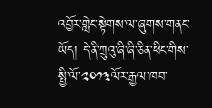འབྱོར་གླེང་སྟེགས་ལ་ཞུགས་གནང་ཡོད། དེ་ནི་ཀྲུའུ་ཞི་ཞི་ཅིན་ཕིང་གིས་སྤྱི་ལོ་༢༠༡༣ལོར་རྒྱལ་ཁབ་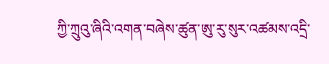ཀྱི་ཀྲུའུ་ཞིའི་འགན་བཞེས་ཚུན་ཨུ་རུ་སུར་འཚམས་འདྲི་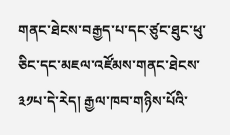གནང་ཐེངས་བརྒྱད་པ་དང་ཙུང་ཐུང་ཕུ་ཅིང་དང་མཇལ་འཛོམས་གནང་ཐེངས་༣༡པ་དེ་རེད། རྒྱལ་ཁབ་གཉིས་པོའི་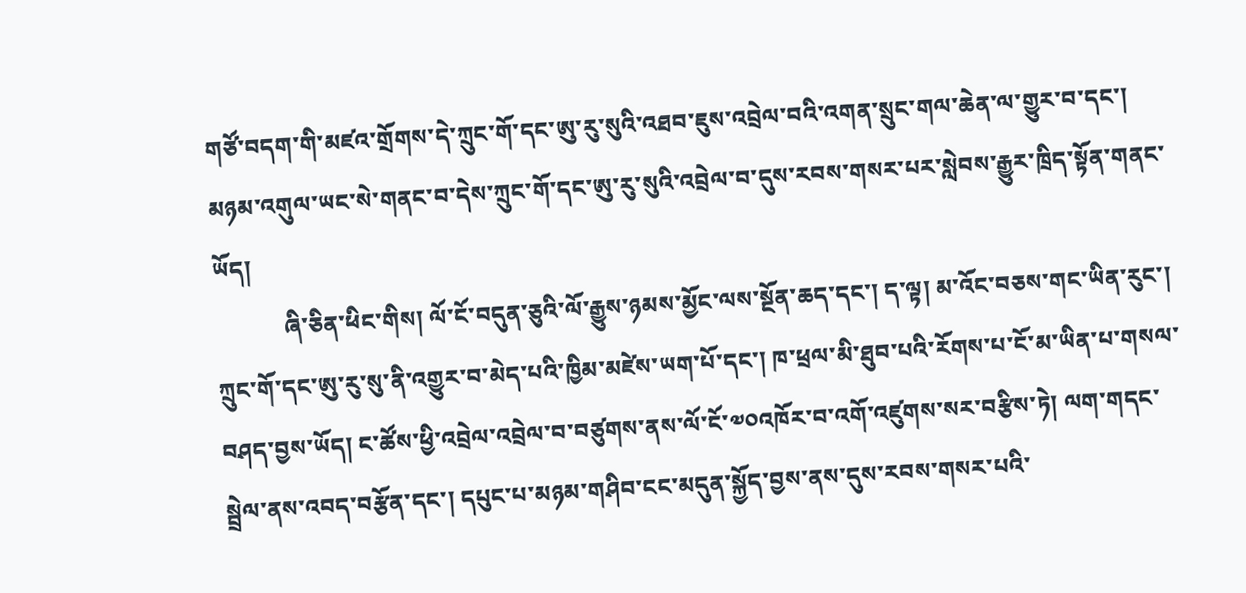གཙོ་བདག་གི་མཛའ་གྲོགས་དེ་ཀྲུང་གོ་དང་ཨུ་རུ་སུའི་འཐབ་ཇུས་འབྲེལ་བའི་འགན་སྲུང་གལ་ཆེན་ལ་གྱུར་བ་དང་། མཉམ་འགུལ་ཡང་སེ་གནང་བ་དེས་ཀྲུང་གོ་དང་ཨུ་རུ་སུའི་འབྲེལ་བ་དུས་རབས་གསར་པར་སླེབས་རྒྱུར་ཁྲིད་སྟོན་གནང་ཡོད།
            ཞི་ཅིན་ཕིང་གིས། ལོ་ངོ་བདུན་ཅུའི་ལོ་རྒྱུས་ཉམས་མྱོང་ལས་སྔོན་ཆད་དང་། ད་ལྟ། མ་འོང་བཅས་གང་ཡིན་རུང་། ཀྲུང་གོ་དང་ཨུ་རུ་སུ་ནི་འགྱུར་བ་མེད་པའི་ཁྱིམ་མཛེས་ཡག་པོ་དང་། ཁ་ཕྲལ་མི་ཐུབ་པའི་རོགས་པ་ངོ་མ་ཡིན་པ་གསལ་བཤད་བྱས་ཡོད། ང་ཚོས་ཕྱི་འབྲེལ་འབྲེལ་བ་བཙུགས་ནས་ལོ་ངོ་༧༠འཁོར་བ་འགོ་འཛུགས་སར་བརྩིས་ཏེ། ལག་གདང་སྦྲེལ་ནས་འབད་བརྩོན་དང་། དཔུང་པ་མཉམ་གཤིབ་ངང་མདུན་སྐྱོད་བྱས་ནས་དུས་རབས་གསར་པའི་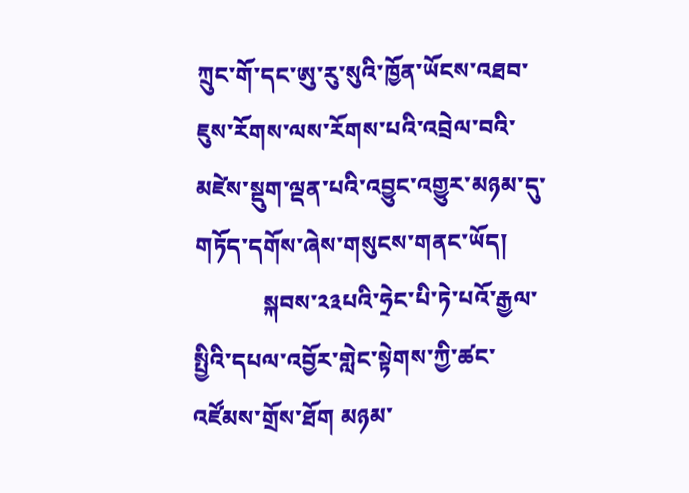ཀྲུང་གོ་དང་ཨུ་རུ་སུའི་ཁྱོན་ཡོངས་འཐབ་ཇུས་རོགས་ལས་རོགས་པའི་འབྲེལ་བའི་མཛེས་སྡུག་ལྡན་པའི་འབྱུང་འགྱུར་མཉམ་དུ་གཏོད་དགོས་ཞེས་གསུངས་གནང་ཡོད།
            སྐབས་༢༣པའི་ཧྲེང་པི་ཏེ་པའོ་རྒྱལ་སྤྱིའི་དཔལ་འབྱོར་གླེང་སྟེགས་ཀྱི་ཚང་འཛོམས་གྲོས་ཐོག མཉམ་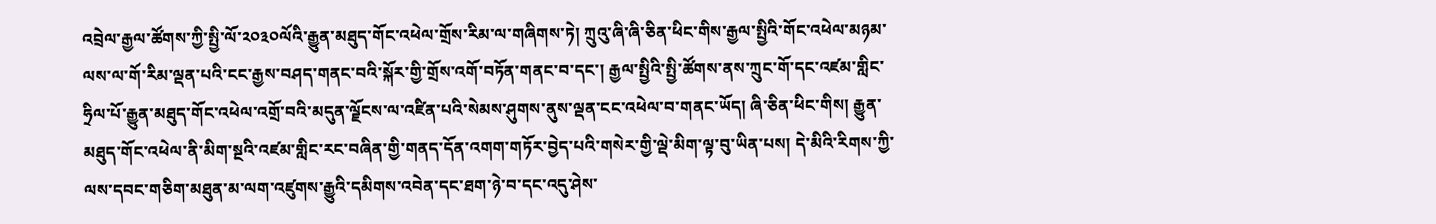འབྲེལ་རྒྱལ་ཚོགས་ཀྱི་སྤྱི་ལོ་༢༠༣༠ལོའི་རྒྱུན་མཐུད་གོང་འཕེལ་གྲོས་རིམ་ལ་གཞིགས་ཏེ། ཀྲུའུ་ཞི་ཞི་ཅིན་ཕིང་གིས་རྒྱལ་སྤྱིའི་གོང་འཕེལ་མཉམ་ལས་ལ་གོ་རིམ་ལྡན་པའི་ངང་རྒྱས་བཤད་གནང་བའི་སྐོར་གྱི་གྲོས་འགོ་བཏོན་གནང་བ་དང་། རྒྱལ་སྤྱིའི་སྤྱི་ཚོགས་ནས་ཀྲུང་གོ་དང་འཛམ་གླིང་ཧྲིལ་པོ་རྒྱུན་མཐུད་གོང་འཕེལ་འགྲོ་བའི་མདུན་ལྗོངས་ལ་འཛིན་པའི་སེམས་ཤུགས་ནུས་ལྡན་ངང་འཕེལ་བ་གནང་ཡོད། ཞི་ཅིན་ཕིང་གིས། རྒྱུན་མཐུད་གོང་འཕེལ་ནི་མིག་སྔའི་འཛམ་གླིང་རང་བཞིན་གྱི་གནད་དོན་འགག་གཏོར་བྱེད་པའི་གསེར་གྱི་ལྡེ་མིག་ལྟ་བུ་ཡིན་པས། དེ་མིའི་རིགས་ཀྱི་ལས་དབང་གཅིག་མཐུན་མ་ལག་འཛུགས་རྒྱུའི་དམིགས་འབེན་དང་ཐག་ཉེ་བ་དང་འདུ་ཤེས་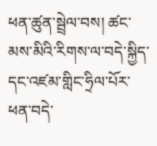ཕན་ཚུན་སྦྲེལ་བས། ཚང་མས་མིའི་རིགས་ལ་བདེ་སྐྱིད་དང་འཛམ་གླིང་ཧྲིལ་པོར་ཕན་བདེ་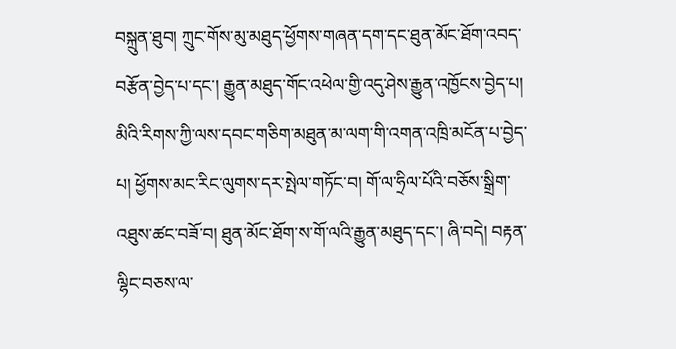བསྐྲུན་ཐུབ། ཀྲུང་གོས་མུ་མཐུད་ཕྱོགས་གཞན་དག་དང་ཐུན་མོང་ཐོག་འབད་བརྩོན་བྱེད་པ་དང་། རྒྱུན་མཐུད་གོང་འཕེལ་གྱི་འདུ་ཤེས་རྒྱུན་འཁྱོངས་བྱེད་པ། མིའི་རིགས་ཀྱི་ལས་དབང་གཅིག་མཐུན་མ་ལག་གི་འགན་འཁྲི་མངོན་པ་བྱེད་པ། ཕྱོགས་མང་རིང་ལུགས་དར་སྤེལ་གཏོང་བ། གོ་ལ་ཧྲིལ་པོའི་བཅོས་སྒྲིག་འཐུས་ཚང་བཟོ་བ། ཐུན་མོང་ཐོག་ས་གོ་ལའི་རྒྱུན་མཐུད་དང་། ཞི་བདེ། བརྟན་ལྷིང་བཅས་ལ་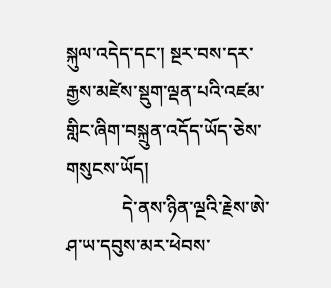སྐུལ་འདེད་དང་། སྔར་བས་དར་རྒྱས་མཛེས་སྡུག་ལྡན་པའི་འཛམ་གླིང་ཞིག་བསྐྲུན་འདོད་ཡོད་ཅེས་གསུངས་ཡོད།
            དེ་ནས་ཉིན་ལྔའི་རྗེས་ཨེ་ཤ་ཡ་དབུས་མར་ཕེབས་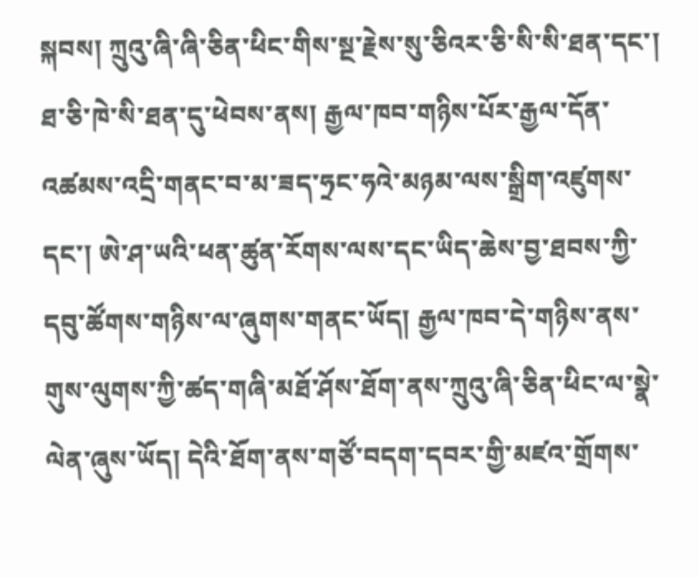སྐབས། ཀྲུའུ་ཞི་ཞི་ཅིན་ཕིང་གིས་སྔ་རྗེས་སུ་ཅིའར་ཅི་སི་སི་ཐན་དང་། ཐ་ཅི་ཁེ་སི་ཐན་དུ་ཕེབས་ནས། རྒྱལ་ཁབ་གཉིས་པོར་རྒྱལ་དོན་འཚམས་འདྲི་གནང་བ་མ་ཟད་ཧྲང་ཧའེ་མཉམ་ལས་སྒྲིག་འཛུགས་དང་། ཨེ་ཤ་ཡའི་ཕན་ཚུན་རོགས་ལས་དང་ཡིད་ཆེས་བྱ་ཐབས་ཀྱི་དབུ་ཚོགས་གཉིས་ལ་ཞུགས་གནང་ཡོད། རྒྱལ་ཁབ་དེ་གཉིས་ནས་གུས་ལུགས་ཀྱི་ཚད་གཞི་མཐོ་ཤོས་ཐོག་ནས་ཀྲུའུ་ཞི་ཅིན་ཕིང་ལ་སྣེ་ལེན་ཞུས་ཡོད། དེའི་ཐོག་ནས་གཙོ་བདག་དབར་གྱི་མཛའ་གྲོགས་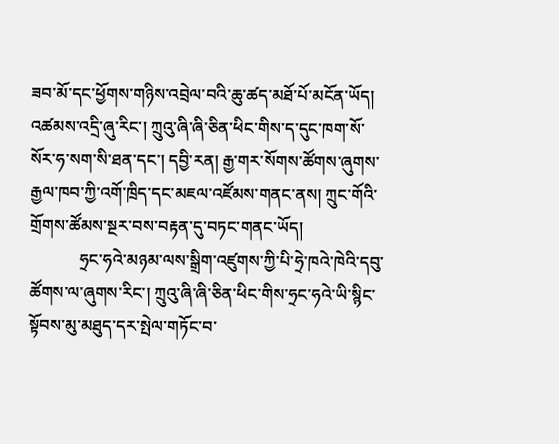ཟབ་མོ་དང་ཕྱོགས་གཉིས་འབྲེལ་བའི་ཆུ་ཚད་མཐོ་པོ་མངོན་ཡོད། འཚམས་འདྲི་ཞུ་རིང་། ཀྲུའུ་ཞི་ཞི་ཅིན་ཕིང་གིས་ད་དུང་ཁག་སོ་སོར་ཧ་སག་སི་ཐན་དང་། དབྱི་རན། རྒྱ་གར་སོགས་ཚོགས་ཞུགས་རྒྱལ་ཁབ་ཀྱི་འགོ་ཁྲིད་དང་མཇལ་འཛོམས་གནང་ནས། ཀྲུང་གོའི་གྲོགས་ཚོམས་སྔར་བས་བརྟན་དུ་བཏང་གནང་ཡོད།
            ཧྲང་ཧའེ་མཉམ་ལས་སྒྲིག་འཛུགས་ཀྱི་པི་ཧྲེ་ཁའེ་ཁེའི་དབུ་ཚོགས་ལ་ཞུགས་རིང་། ཀྲུའུ་ཞི་ཞི་ཅིན་ཕིང་གིས་ཧྲང་ཧའེ་ཡི་སྙིང་སྟོབས་མུ་མཐུད་དར་སྤེལ་གཏོང་བ་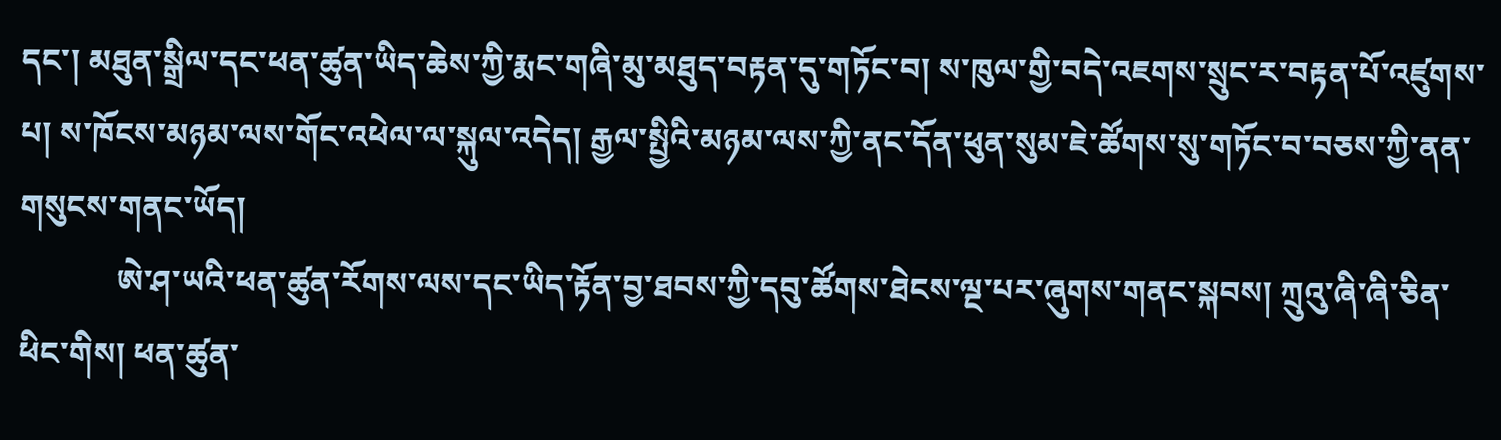དང་། མཐུན་སྒྲིལ་དང་ཕན་ཚུན་ཡིད་ཆེས་ཀྱི་རྨང་གཞི་མུ་མཐུད་བརྟན་དུ་གཏོང་བ། ས་ཁུལ་གྱི་བདེ་འཇགས་སྲུང་ར་བརྟན་པོ་འཛུགས་པ། ས་ཁོངས་མཉམ་ལས་གོང་འཕེལ་ལ་སྐུལ་འདེད། རྒྱལ་སྤྱིའི་མཉམ་ལས་ཀྱི་ནང་དོན་ཕུན་སུམ་ཇེ་ཚོགས་སུ་གཏོང་བ་བཅས་ཀྱི་ནན་གསུངས་གནང་ཡོད།
            ཨེ་ཤ་ཡའི་ཕན་ཚུན་རོགས་ལས་དང་ཡིད་རྟོན་བྱ་ཐབས་ཀྱི་དབུ་ཚོགས་ཐེངས་ལྔ་པར་ཞུགས་གནང་སྐབས། ཀྲུའུ་ཞི་ཞི་ཅིན་ཕིང་གིས། ཕན་ཚུན་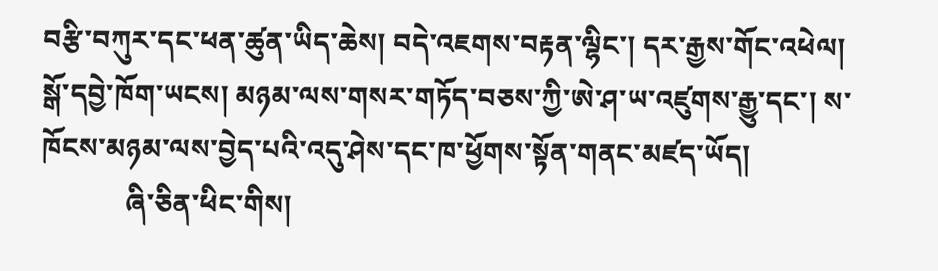བརྩི་བཀུར་དང་ཕན་ཚུན་ཡིད་ཆེས། བདེ་འཇགས་བརྟན་ལྷིང་། དར་རྒྱས་གོང་འཕེལ། སྒོ་དབྱེ་ཁོག་ཡངས། མཉམ་ལས་གསར་གཏོད་བཅས་ཀྱི་ཨེ་ཤ་ཡ་འཛུགས་རྒྱུ་དང་། ས་ཁོངས་མཉམ་ལས་བྱེད་པའི་འདུ་ཤེས་དང་ཁ་ཕྱོགས་སྟོན་གནང་མཛད་ཡོད།
            ཞི་ཅིན་ཕིང་གིས།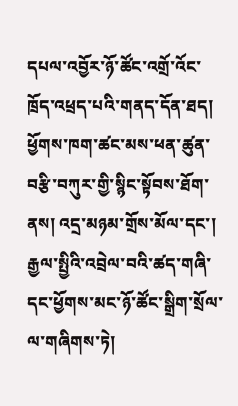དཔལ་འབྱོར་ཉོ་ཚོང་འགྲོ་འོང་ཁྲོད་འཕྲད་པའི་གནད་དོན་ཐད། ཕྱོགས་ཁག་ཚང་མས་ཕན་ཚུན་བརྩི་བཀུར་གྱི་སྙིང་སྟོབས་ཐོག་ནས། འདྲ་མཉམ་གྲོས་མོལ་དང་། རྒྱལ་སྤྱིའི་འབྲེལ་བའི་ཚད་གཞི་དང་ཕྱོགས་མང་ཉོ་ཚོང་སྒྲིག་སྲོལ་ལ་གཞིགས་ཏེ།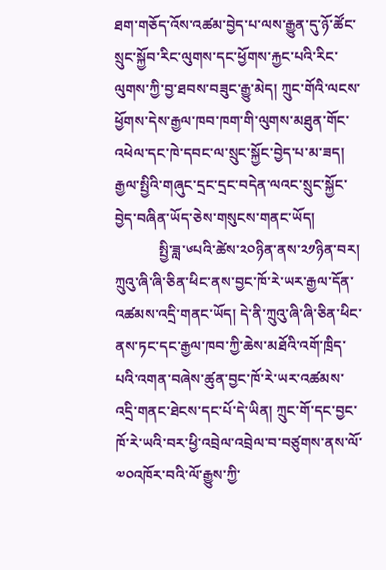ཐག་གཅོད་འོས་འཚམ་བྱེད་པ་ལས་རྒྱུན་དུ་ཉོ་ཚོང་སྲུང་སྐྱོབ་རིང་ལུགས་དང་ཕྱོགས་རྐྱང་པའི་རིང་ལུགས་ཀྱི་བྱ་ཐབས་བཟུང་རྒྱུ་མེད། ཀྲུང་གོའི་ལངས་ཕྱོགས་དེས་རྒྱལ་ཁབ་ཁག་གི་ལུགས་མཐུན་གོང་འཕེལ་དང་ཁེ་དབང་ལ་སྲུང་སྐྱོང་བྱེད་པ་མ་ཟད། རྒྱལ་སྤྱིའི་གཞུང་དྲང་དྲང་བདེན་ལའང་སྲུང་སྐྱོང་བྱེད་བཞིན་ཡོད་ཅེས་གསུངས་གནང་ཡོད།
            སྤྱི་ཟླ་༦པའི་ཚེས་༢༠ཉིན་ནས་༢༡ཉིན་བར། ཀྲུའུ་ཞི་ཞི་ཅིན་ཕིང་ནས་བྱང་ཁོ་རེ་ཡར་རྒྱལ་དོན་འཚམས་འདྲི་གནང་ཡོད། དེ་ནི་ཀྲུའུ་ཞི་ཞི་ཅིན་ཕིང་ནས་ཏང་དང་རྒྱལ་ཁབ་ཀྱི་ཆེས་མཐོའི་འགོ་ཁྲིད་པའི་འགན་བཞེས་ཚུན་བྱང་ཁོ་རེ་ཡར་འཚམས་འདྲི་གནང་ཐེངས་དང་པོ་དེ་ཡིན། ཀྲུང་གོ་དང་བྱང་ཁོ་རེ་ཡའི་བར་ཕྱི་འབྲེལ་འབྲེལ་བ་བཙུགས་ནས་ལོ་༧༠འཁོར་བའི་ལོ་རྒྱུས་ཀྱི་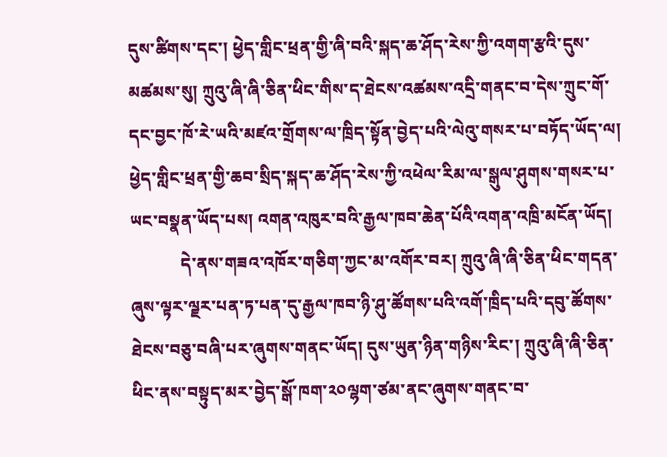དུས་ཚིགས་དང་། ཕྱེད་གླིང་ཕྲན་གྱི་ཞི་བའི་སྐད་ཆ་ཤོད་རེས་ཀྱི་འགག་རྩའི་དུས་མཚམས་སུ། ཀྲུའུ་ཞི་ཞི་ཅིན་ཕིང་གིས་ད་ཐེངས་འཚམས་འདྲི་གནང་བ་དེས་ཀྲུང་གོ་དང་བྱང་ཁོ་རེ་ཡའི་མཛའ་གྲོགས་ལ་ཁྲིད་སྟོན་བྱེད་པའི་ལེའུ་གསར་པ་བཏོད་ཡོད་ལ། ཕྱེད་གླིང་ཕྲན་གྱི་ཆབ་སྲིད་སྐད་ཆ་ཤོད་རེས་ཀྱི་འཕེལ་རིམ་ལ་སྒུལ་ཤུགས་གསར་པ་ཡང་བསྣན་ཡོད་པས། འགན་འཁུར་བའི་རྒྱལ་ཁབ་ཆེན་པོའི་འགན་འཁྲི་མངོན་ཡོད།
            དེ་ནས་གཟའ་འཁོར་གཅིག་ཀྱང་མ་འགོར་བར། ཀྲུའུ་ཞི་ཞི་ཅིན་ཕིང་གདན་ཞུས་ལྟར་ལྗར་པན་ཏ་པན་དུ་རྒྱལ་ཁབ་ཉི་ཤུ་ཚོགས་པའི་འགོ་ཁྲིད་པའི་དབུ་ཚོགས་ཐེངས་བཅུ་བཞི་པར་ཞུགས་གནང་ཡོད། དུས་ཡུན་ཉིན་གཉིས་རིང་། ཀྲུའུ་ཞི་ཞི་ཅིན་ཕིང་ནས་བསྟུད་མར་བྱེད་སྒོ་ཁག་༢༠ལྷག་ཙམ་ནང་ཞུགས་གནང་བ་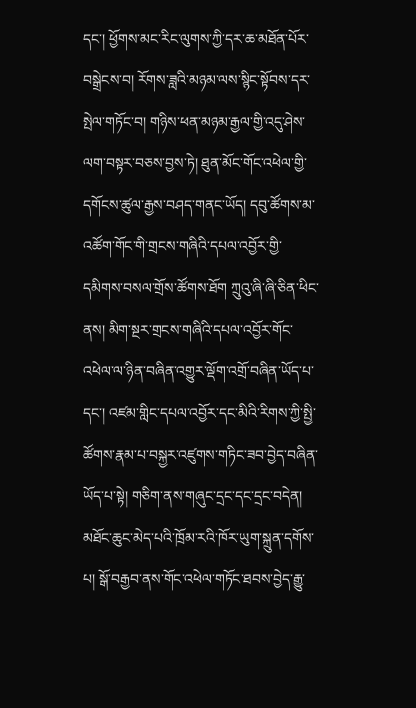དང་། ཕྱོགས་མང་རིང་ལུགས་ཀྱི་དར་ཆ་མཐོན་པོར་བསྒྲེངས་བ། རོགས་ཟླའི་མཉམ་ལས་སྙིང་སྟོབས་དར་སྤེལ་གཏོང་བ། གཉིས་ཕན་མཉམ་རྒྱལ་གྱི་འདུ་ཤེས་ལག་བསྟར་བཅས་བྱས་ཏེ། ཐུན་མོང་གོང་འཕེལ་གྱི་དགོངས་ཚུལ་རྒྱས་བཤད་གནང་ཡོད། དབུ་ཚོགས་མ་འཚོག་གོང་གི་གྲངས་གཞིའི་དཔལ་འབྱོར་གྱི་དམིགས་བསལ་གྲོས་ཚོགས་ཐོག ཀྲུའུ་ཞི་ཞི་ཅིན་ཕིང་ནས། མིག་སྔར་གྲངས་གཞིའི་དཔལ་འབྱོར་གོང་འཕེལ་ལ་ཉིན་བཞིན་འགྱུར་ལྡོག་འགྲོ་བཞིན་ཡོད་པ་དང་། འཛམ་གླིང་དཔལ་འབྱོར་དང་མིའི་རིགས་ཀྱི་སྤྱི་ཚོགས་རྣམ་པ་བསྐྱར་འཛུགས་གཏིང་ཟབ་བྱེད་བཞིན་ཡོད་པ་སྟེ། གཅིག་ནས་གཞུང་དྲང་དང་དྲང་བདེན། མཐོང་ཆུང་མེད་པའི་ཁྲོམ་རའི་ཁོར་ཡུག་སྐྲུན་དགོས་པ། སྒོ་བརྒྱབ་ནས་གོང་འཕེལ་གཏོང་ཐབས་བྱེད་རྒྱུ་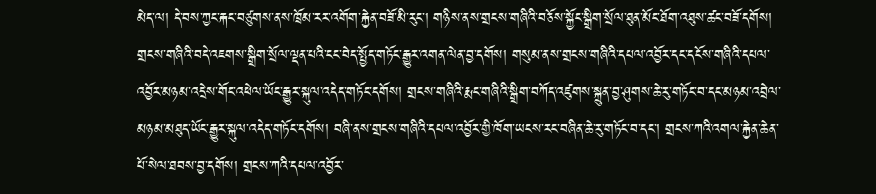མེད་ལ། དེ་བས་ཀྱང་རྐང་བཙུགས་ནས་ཁྲོམ་རར་འགོག་རྐྱེན་བཟོ་མི་རུང་། གཉིས་ནས་གྲངས་གཞིའི་བཅོས་སྐྱོང་སྒྲིག་སྲོལ་ཐུན་མོང་ཐོག་འཐུས་ཚང་བཟོ་དགོས། གྲངས་གཞིའི་བདེ་འཇགས་སྒྲིག་སྲོལ་ལྡན་པའི་ངང་བེད་སྤྱོད་གཏོང་རྒྱུར་འགན་ལེན་བྱ་དགོས། གསུམ་ནས་གྲངས་གཞིའི་དཔལ་འབྱོར་དང་དངོས་གཞིའི་དཔལ་འབྱོར་མཉམ་འདྲེས་གོང་འཕེལ་ཡོང་རྒྱུར་སྐུལ་འདེད་གཏོང་དགོས། གྲངས་གཞིའི་རྨང་གཞིའི་སྒྲིག་བཀོད་འཛུགས་སྐྲུན་བྱ་ཤུགས་ཆེ་རུ་གཏོང་བ་དང་མཉམ་འབྲེལ་མཉམ་མཐུད་ཡོང་རྒྱུར་སྐུལ་འདེད་གཏོང་དགོས། བཞི་ནས་གྲངས་གཞིའི་དཔལ་འབྱོར་གྱི་ཁོག་ཡངས་རང་བཞིན་ཆེ་རུ་གཏོང་བ་དང་། གྲངས་ཀའི་འགལ་རྐྱེན་ཆེན་པོ་སེལ་ཐབས་བྱ་དགོས། གྲངས་ཀའི་དཔལ་འབྱོར་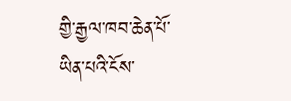གྱི་རྒྱལ་ཁབ་ཆེན་པོ་ཡིན་པའི་ངོས་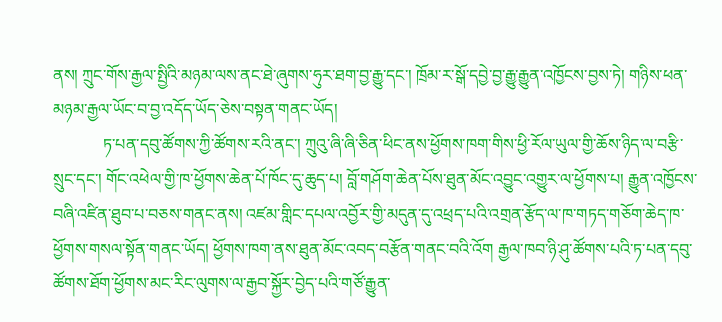ནས། ཀྲུང་གོས་རྒྱལ་སྤྱིའི་མཉམ་ལས་ནང་ཐེ་ཞུགས་ཧུར་ཐག་བྱ་རྒྱུ་དང་། ཁྲོམ་ར་སྒོ་དབྱེ་བྱ་རྒྱུ་རྒྱུན་འཁྱོངས་བྱས་ཏེ། གཉིས་ཕན་མཉམ་རྒྱལ་ཡོང་བ་བྱ་འདོད་ཡོད་ཅེས་བསྟན་གནང་ཡོད།
            ཏ་པན་དབུ་ཚོགས་ཀྱི་ཚོགས་རའི་ནང་། ཀྲུའུ་ཞི་ཞི་ཅིན་ཕིང་ནས་ཕྱོགས་ཁག་གིས་ཕྱི་རོལ་ཡུལ་གྱི་ཆོས་ཉིད་ལ་བརྩི་སྲུང་དང་། གོང་འཕེལ་གྱི་ཁ་ཕྱོགས་ཆེན་པོ་ཁོང་དུ་ཆུད་པ། བློ་གཤོག་ཆེན་པོས་ཐུན་མོང་འབྱུང་འགྱུར་ལ་ཕྱོགས་པ། རྒྱུན་འཁྱོངས་བཞི་འཛིན་ཐུབ་པ་བཅས་གནང་ནས། འཛམ་གླིང་དཔལ་འབྱོར་གྱི་མདུན་དུ་འཕྲད་པའི་འགྲན་རྩོད་ལ་ཁ་གཏད་གཅོག་ཆེད་ཁ་ཕྱོགས་གསལ་སྟོན་གནང་ཡོད། ཕྱོགས་ཁག་ནས་ཐུན་མོང་འབད་བརྩོན་གནང་བའི་འོག རྒྱལ་ཁབ་ཉི་ཤུ་ཚོགས་པའི་ཏ་པན་དབུ་ཚོགས་ཐོག་ཕྱོགས་མང་རིང་ལུགས་ལ་རྒྱབ་སྐྱོར་བྱེད་པའི་གཙོ་རྒྱུན་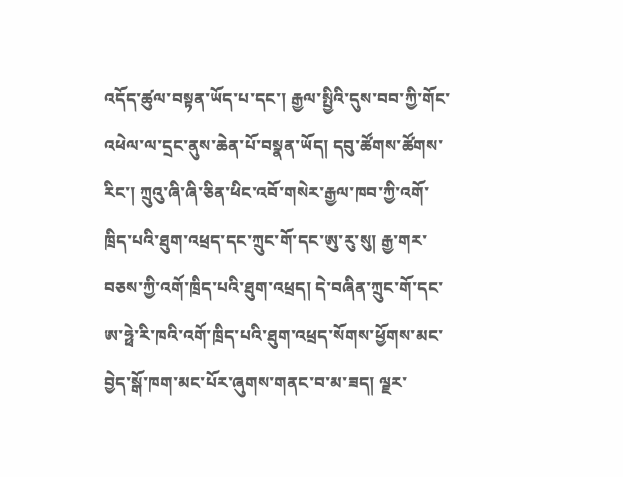འདོད་ཚུལ་བསྟན་ཡོད་པ་དང་། རྒྱལ་སྤྱིའི་དུས་བབ་ཀྱི་གོང་འཕེལ་ལ་དྲང་ནུས་ཆེན་པོ་བསྣན་ཡོད། དབུ་ཚོགས་ཚོགས་རིང་། ཀྲུའུ་ཞི་ཞི་ཅིན་ཕིང་འབོ་གསེར་རྒྱལ་ཁབ་ཀྱི་འགོ་ཁྲིད་པའི་ཐུག་འཕྲད་དང་ཀྲུང་གོ་དང་ཨུ་རུ་སུ། རྒྱ་གར་བཅས་ཀྱི་འགོ་ཁྲིད་པའི་ཐུག་འཕྲད། དེ་བཞིན་ཀྲུང་གོ་དང་ཨ་ཧྥེ་རི་ཁའི་འགོ་ཁྲིད་པའི་ཐུག་འཕྲད་སོགས་ཕྱོགས་མང་བྱེད་སྒོ་ཁག་མང་པོར་ཞུགས་གནང་བ་མ་ཟད། ལྗར་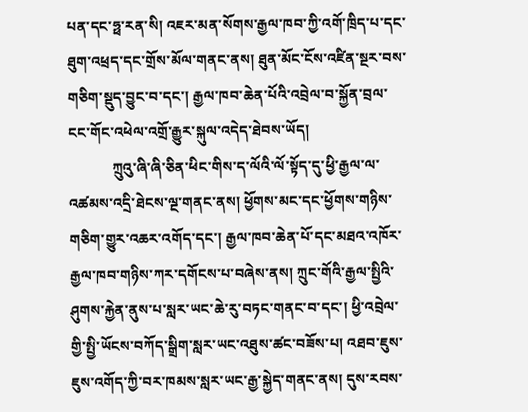པན་དང་ཧྥ་རན་སི། འཇར་མན་སོགས་རྒྱལ་ཁབ་ཀྱི་འགོ་ཁྲིད་པ་དང་ཐུག་འཕྲད་དང་གྲོས་མོལ་གནང་ནས། ཐུན་མོང་ངོས་འཛིན་སྔར་བས་གཅིག་སྡུད་བྱུང་བ་དང་། རྒྱལ་ཁབ་ཆེན་པོའི་འབྲེལ་བ་སྐྱོན་བྲལ་ངང་གོང་འཕེལ་འགྲོ་རྒྱུར་སྐུལ་འདེད་ཐེབས་ཡོད།
            ཀྲུའུ་ཞི་ཞི་ཅིན་ཕིང་གིས་ད་ལོའི་ལོ་སྟོད་དུ་ཕྱི་རྒྱལ་ལ་འཚམས་འདྲི་ཐེངས་ལྔ་གནང་ནས། ཕྱོགས་མང་དང་ཕྱོགས་གཉིས་གཅིག་གྱུར་འཆར་འགོད་དང་། རྒྱལ་ཁབ་ཆེན་པོ་དང་མཐའ་འཁོར་རྒྱལ་ཁབ་གཉིས་ཀར་དགོངས་པ་བཞེས་ནས། ཀྲུང་གོའི་རྒྱལ་སྤྱིའི་ཤུགས་རྐྱེན་ནུས་པ་སླར་ཡང་ཆེ་རུ་བཏང་གནང་བ་དང་། ཕྱི་འབྲེལ་གྱི་སྤྱི་ཡོངས་བཀོད་སྒྲིག་སླར་ཡང་འཐུས་ཚང་བཟོས་པ། འཐབ་ཇུས་ཇུས་འགོད་ཀྱི་བར་ཁམས་སླར་ཡང་རྒྱ་སྐྱེད་གནང་ནས། དུས་རབས་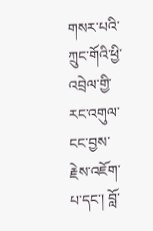གསར་པའི་ཀྲུང་གོའི་ཕྱི་འབྲེལ་གྱི་རང་འགུལ་ངང་བྱས་རྗེས་འཇོག་པ་དང་། བློ་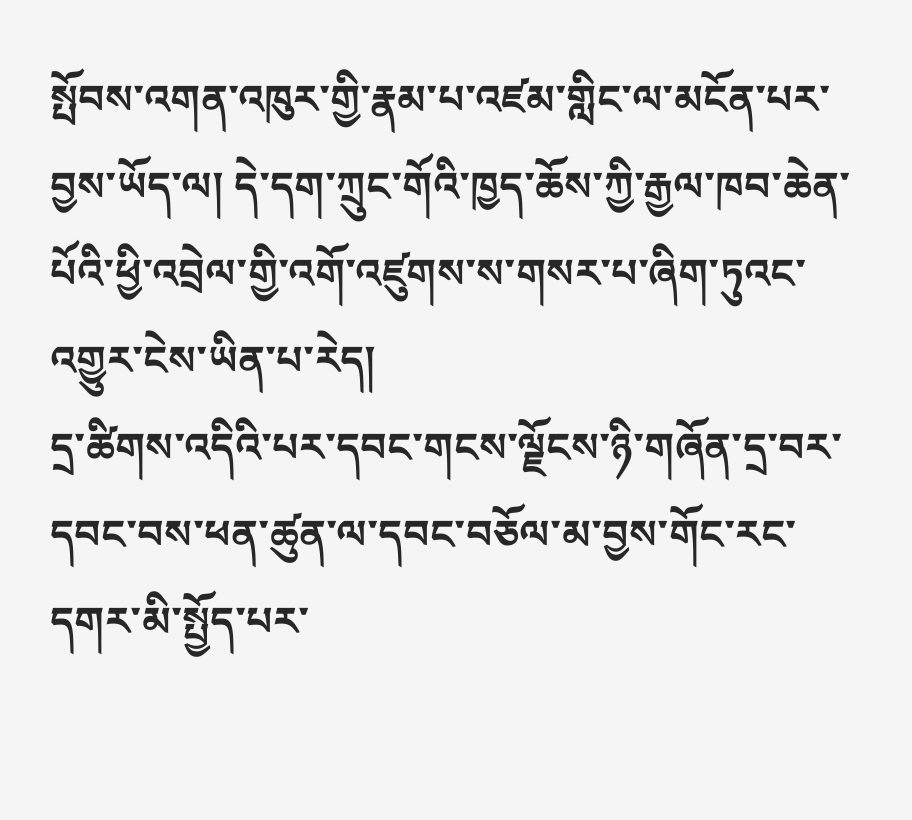སྤོབས་འགན་འཁུར་གྱི་རྣམ་པ་འཛམ་གླིང་ལ་མངོན་པར་བྱས་ཡོད་ལ། དེ་དག་ཀྲུང་གོའི་ཁྱད་ཆོས་ཀྱི་རྒྱལ་ཁབ་ཆེན་པོའི་ཕྱི་འབྲེལ་གྱི་འགོ་འཛུགས་ས་གསར་པ་ཞིག་ཏུའང་འགྱུར་ངེས་ཡིན་པ་རེད།
དྲ་ཚིགས་འདིའི་པར་དབང་གངས་ལྗོངས་ཉི་གཞོན་དྲ་བར་དབང་བས་ཕན་ཚུན་ལ་དབང་བཅོལ་མ་བྱས་གོང་རང་དགར་མི་སྤྱོད་པར་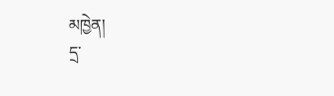མཁྱེན།
དྲ་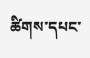ཚིགས་དཔང་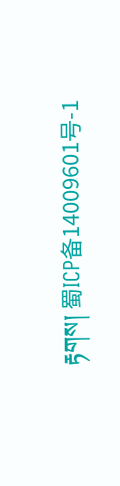རྟགས། 蜀ICP备14009601号-1